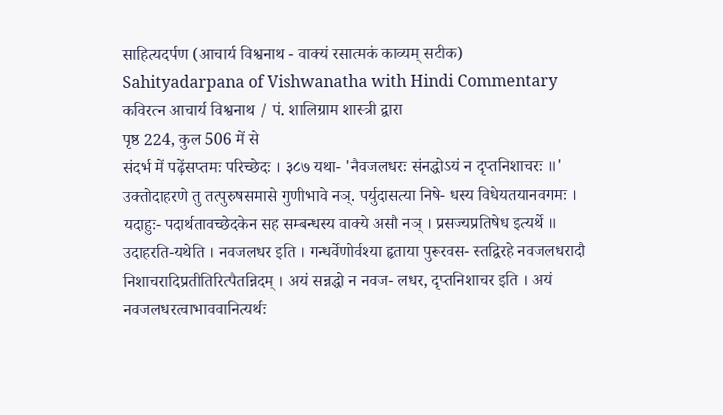साहित्यदर्पण (आचार्य विश्वनाथ - वाक्यं रसात्मकं काव्यम् सटीक)
Sahityadarpana of Vishwanatha with Hindi Commentary
कविरत्न आचार्य विश्वनाथ / पं. शालिग्राम शास्त्री द्वारा
पृष्ठ 224, कुल 506 में से
संदर्भ में पढ़ेंसप्तमः परिच्छेदः । ३८७ यथा- 'नैवजलधरः संनद्धोऽयं न दृप्तनिशाचरः ॥' उक्तोदाहरणे तु तत्पुरुषसमासे गुणीभावे नञ्. पर्युदासत्या निषे- धस्य विधेयतयानवगमः । यदाहुः- पदार्थतावच्छेदकेन सह सम्बन्धस्य वाक्ये असौ नञ् । प्रसज्यप्रतिषेध इत्यर्थे ॥ उदाहरति-यथेति । नवजलधर इति । गन्धर्वेणोर्वश्या हृताया पुरूरवस- स्तद्विरहे नवजलधरादौ निशाचरादिप्रतीतिरित्पैतन्निदम् । अयं सन्नद्धो न नवज- लधर, दृप्तनिशाचर इति । अयं नवजलधरत्वाभाववानित्यर्थः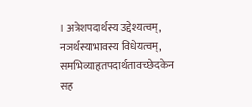। अत्रेशपदार्थस्य उद्देश्यत्वम्, नञर्थस्याभावस्य विधेयत्वम्, समभिव्याहृतपदार्थतावच्छेदकेन सह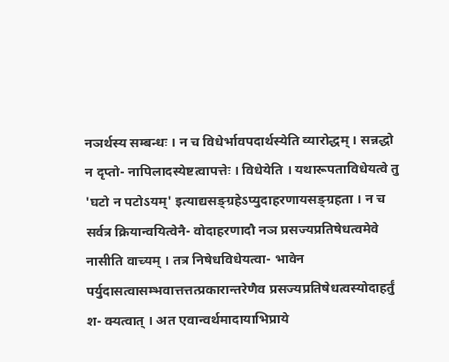नञर्थस्य सम्बन्धः । न च विधेर्भावपदार्थस्येति व्यारोद्धम् । सन्नद्धो न दृप्तो- नापिलादस्येष्टत्वापत्तेः । विधेयेति । यथारूपताविधेयत्वे तु 'घटो न पटोऽयम्' इत्याद्यसङ्ग्रहेऽप्युदाहरणायसङ्ग्रहता । न च सर्वत्र क्रियान्वयित्वेनै- वोदाहरणादौ नञ प्रसज्यप्रतिषेधत्वमेवे नासीति वाच्यम् । तत्र निषेधविधेयत्वा- भावेन पर्युदासत्वासम्भवात्तत्तत्प्रकारान्तरेणैव प्रसज्यप्रतिषेधत्वस्योदाहर्तुं श- क्यत्वात् । अत एवान्वर्थमादायाभिप्राये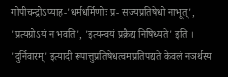गोपीचन्द्रोऽप्याह-'धर्मधर्मिणोः प्र- सज्यप्रतिषेधो नाभूत्', 'प्रत्यग्रोऽयं न भवति', 'इत्यन्वयं प्रक्रैद्य निषिध्यते' इति । 'दुर्निवारम्' इत्यादी रूपात्तुप्रतिषेधत्वमप्रतिपद्यते केवलं नञर्थस्य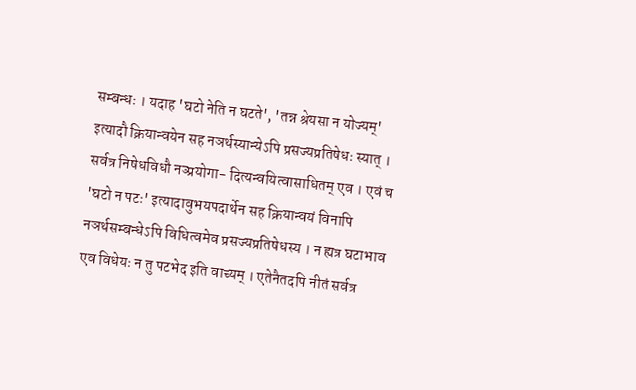सम्बन्धः । यदाह 'घटो नेति न घटते', 'तन्न श्रेयसा न योज्यम्' इत्यादौ क्रियान्वयेन सह नञर्थस्यान्येऽपि प्रसज्यप्रतिषेधः स्यात् । सर्वत्र निषेधविधौ नञ्प्रयोगा- दित्यन्वयित्वासाधितम् एव । एवं च 'घटो न पटः' इत्यादावुभयपदार्थेन सह क्रियान्वयं विनापि नञर्थसम्बन्धेऽपि विधित्वमेव प्रसज्यप्रतिषेधस्य । न ह्यत्र घटाभाव एव विधेयः न तु पटभेद इति वाच्यम् । एतेनैतदपि नीतं सर्वत्र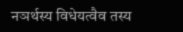नञर्थस्य विधेयत्वैव तस्य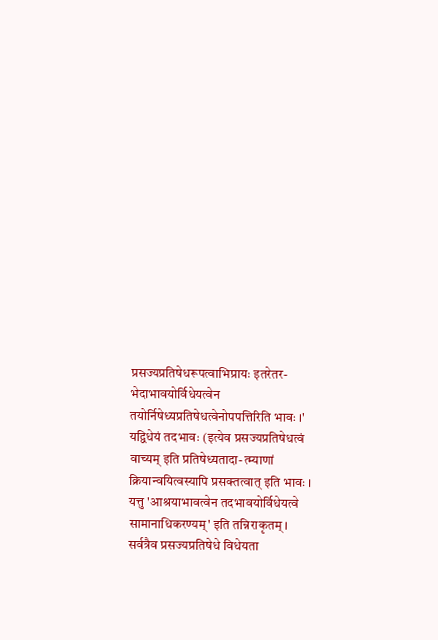प्रसज्यप्रतिषेधरूपत्वाभिप्रायः इतरेतर- भेदाभावयोर्विधेयत्वेन तयोर्निषेध्यप्रतिषेधत्वेनोपपत्तिरिति भावः ।' यद्विधेयं तदभावः (इत्येव प्रसज्यप्रतिषेधत्वं वाच्यम् इति प्रतिषेध्यतादा- त्म्याणां क्रियान्वयित्वस्यापि प्रसक्तत्वात् इति भावः । यत्तु 'आश्रयाभावत्वेन तदभावयोर्विधेयत्वे सामानाधिकरण्यम्' इति तन्निराकृतम् । सर्वत्रैव प्रसज्यप्रतिषेधे विधेयता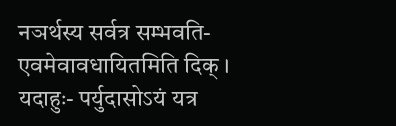नञर्थस्य सर्वत्र सम्भवति-एवमेवावधायितमिति दिक् । यदाहुः- पर्युदासोऽयं यत्र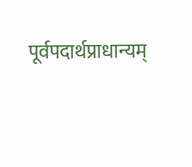पूर्वपदार्थप्राधान्यम्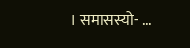। समासस्यो- ...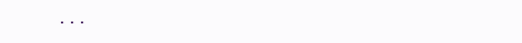...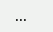...